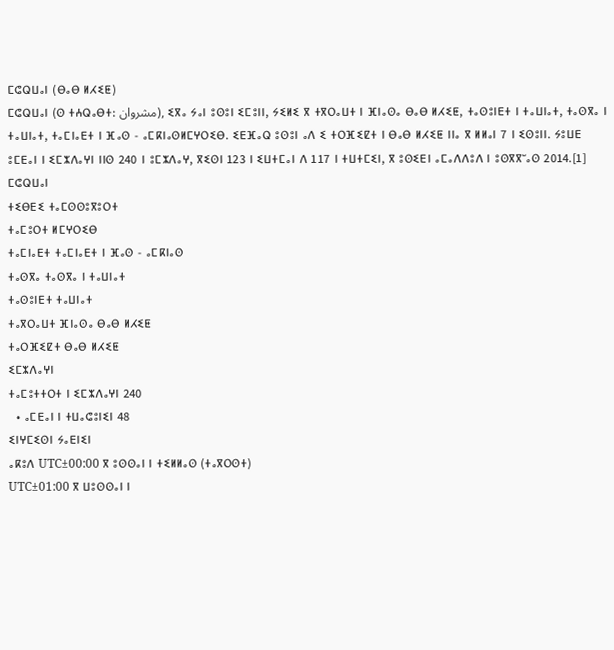ⵎⵛⵕⵡⴰⵏ (ⴱⴰⴱ ⵍⵃⵉⵟ)
ⵎⵛⵕⵡⴰⵏ (ⵙ ⵜⵄⵕⴰⴱⵜ: مشروان), ⵉⴳⴰ ⵢⴰⵏ ⵓⵙⵓⵏ ⵉⵎⵓⵏⵏ, ⵢⵉⵍⵉ ⴳ ⵜⴳⵔⴰⵡⵜ ⵏ ⴼⵏⴰⵙⴰ ⴱⴰⴱ ⵍⵃⵉⵟ, ⵜⴰⵙⵓⵏⴹⵜ ⵏ ⵜⴰⵡⵏⴰⵜ, ⵜⴰⵙⴳⴰ ⵏ ⵜⴰⵡⵏⴰⵜ, ⵜⴰⵎⵏⴰⴹⵜ ⵏ ⴼⴰⵙ - ⴰⵎⴽⵏⴰⵙⵍⵎⵖⵔⵉⴱ. ⵉⴹⴼⴰⵕ ⵓⵙⵓⵏ ⴰⴷ ⵉ ⵜⵔⴼⵉⵇⵜ ⵏ ⴱⴰⴱ ⵍⵃⵉⵟ ⵏⵏⴰ ⴳ ⵍⵍⴰⵏ 7 ⵏ ⵉⵙⵓⵏⵏ. ⵢⵓⵡⴹ ⵓⵎⴹⴰⵏ ⵏ ⵉⵎⵣⴷⴰⵖⵏ ⵏⵏⵙ 240 ⵏ ⵓⵎⵣⴷⴰⵖ, ⴳⵉⵙⵏ 123 ⵏ ⵉⵡⵜⵎⴰⵏ ⴷ 117 ⵏ ⵜⵡⵜⵎⵉⵏ, ⴳ ⵓⵙⵉⴹⵏ ⴰⵎⴰⴷⴷⵓⴷ ⵏ ⵓⵙⴳⴳⵯⴰⵙ 2014.[1]
ⵎⵛⵕⵡⴰⵏ
ⵜⵉⴱⴹⵉ ⵜⴰⵎⵙⵙⵓⴳⵓⵔⵜ
ⵜⴰⵎⵓⵔⵜ ⵍⵎⵖⵔⵉⴱ
ⵜⴰⵎⵏⴰⴹⵜ ⵜⴰⵎⵏⴰⴹⵜ ⵏ ⴼⴰⵙ - ⴰⵎⴽⵏⴰⵙ
ⵜⴰⵙⴳⴰ ⵜⴰⵙⴳⴰ ⵏ ⵜⴰⵡⵏⴰⵜ
ⵜⴰⵙⵓⵏⴹⵜ ⵜⴰⵡⵏⴰⵜ
ⵜⴰⴳⵔⴰⵡⵜ ⴼⵏⴰⵙⴰ ⴱⴰⴱ ⵍⵃⵉⵟ
ⵜⴰⵔⴼⵉⵇⵜ ⴱⴰⴱ ⵍⵃⵉⵟ
ⵉⵎⵣⴷⴰⵖⵏ
ⵜⴰⵎⵓⵜⵜⵔⵜ ⵏ ⵉⵎⵣⴷⴰⵖⵏ 240
  • ⴰⵎⴹⴰⵏ ⵏ ⵜⵡⴰⵛⵓⵏⵉⵏ 48
ⵉⵏⵖⵎⵉⵙⵏ ⵢⴰⴹⵏⵉⵏ
ⴰⴽⵓⴷ UTC±00:00 ⴳ ⵓⵙⵙⴰⵏ ⵏ ⵜⵉⵍⵍⴰⵙ (ⵜⴰⴳⵔⵙⵜ)
UTC±01:00 ⴳ ⵡⵓⵙⵙⴰⵏ ⵏ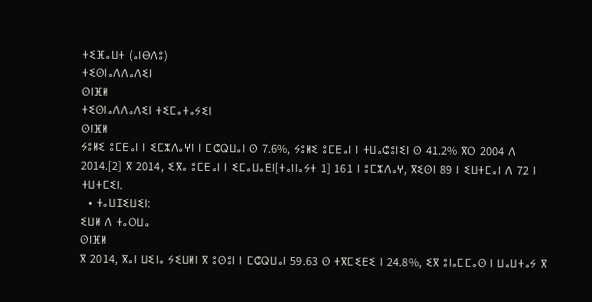ⵜⵉⴼⴰⵡⵜ (ⴰⵏⴱⴷⵓ)
ⵜⵉⵙⵏⴰⴷⴷⴰⴷⵉⵏ
ⵙⵏⴼⵍ
ⵜⵉⵙⵏⴰⴷⴷⴰⴷⵉⵏ ⵜⵉⵎⴰⵜⴰⵢⵉⵏ
ⵙⵏⴼⵍ
ⵢⵓⵍⵉ ⵓⵎⴹⴰⵏ ⵏ ⵉⵎⵣⴷⴰⵖⵏ ⵏ ⵎⵛⵕⵡⴰⵏ ⵙ 7.6%, ⵢⵓⵍⵉ ⵓⵎⴹⴰⵏ ⵏ ⵜⵡⴰⵛⵓⵏⵉⵏ ⵙ 41.2% ⴳⵔ 2004 ⴷ 2014.[2] ⴳ 2014, ⵉⴳⴰ ⵓⵎⴹⴰⵏ ⵏ ⵉⵎⴰⵡⴰⴹⵏ[ⵜⴰⵏⵏⴰⵢⵜ 1] 161 ⵏ ⵓⵎⵣⴷⴰⵖ, ⴳⵉⵙⵏ 89 ⵏ ⵉⵡⵜⵎⴰⵏ ⴷ 72 ⵏ ⵜⵡⵜⵎⵉⵏ.
  • ⵜⴰⵡⵊⵉⵡⵉⵏ:
ⵉⵡⵍ ⴷ ⵜⴰⵔⵡⴰ
ⵙⵏⴼⵍ
ⴳ 2014, ⴳⴰⵏ ⵡⵉⵏⴰ ⵢⵉⵡⵍⵏ ⴳ ⵓⵙⵓⵏ ⵏ ⵎⵛⵕⵡⴰⵏ 59.63 ⵙ ⵜⴳⵎⵉⴹⵉ ⵏ 24.8%, ⵉⴳ ⵓⵏⴰⵎⵎⴰⵙ ⵏ ⵡⴰⵡⵜⴰⵢ ⴳ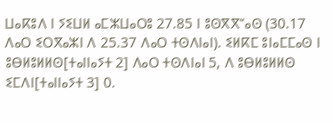ⵡⴰⴽⵓⴷ ⵏ ⵢⵉⵡⵍ ⴰⵎⵣⵡⴰⵔⵓ 27.85 ⵏ ⵓⵙⴳⴳⵯⴰⵙ (30.17 ⴷⴰⵔ ⵉⵔⴳⴰⵣⵏ ⴷ 25.37 ⴷⴰⵔ ⵜⵙⴷⵏⴰⵏ). ⵉⵍⴽⵎ ⵓⵏⴰⵎⵎⴰⵙ ⵏ ⵓⴱⵍⵓⵍⵍⵙ[ⵜⴰⵏⵏⴰⵢⵜ 2] ⴷⴰⵔ ⵜⵙⴷⵏⴰⵏ 5, ⴷ ⵓⴱⵍⵓⵍⵍⵙ ⵉⵎⴷⵏ[ⵜⴰⵏⵏⴰⵢⵜ 3] 0.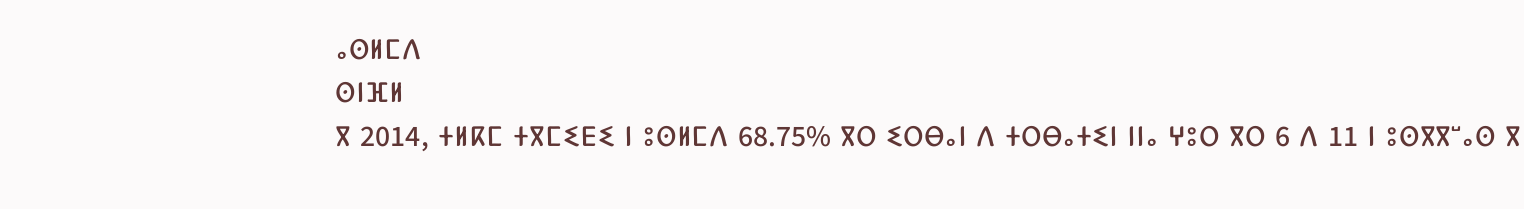ⴰⵙⵍⵎⴷ
ⵙⵏⴼⵍ
ⴳ 2014, ⵜⵍⴽⵎ ⵜⴳⵎⵉⴹⵉ ⵏ ⵓⵙⵍⵎⴷ 68.75% ⴳⵔ ⵉⵔⴱⴰⵏ ⴷ ⵜⵔⴱⴰⵜⵉⵏ ⵏⵏⴰ ⵖⵓⵔ ⴳⵔ 6 ⴷ 11 ⵏ ⵓⵙⴳⴳⵯⴰⵙ ⴳ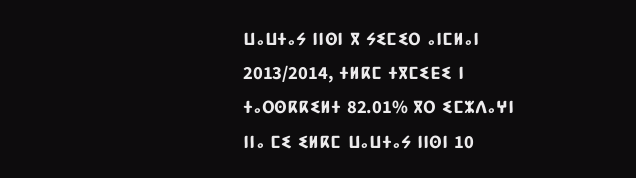ⵡⴰⵡⵜⴰⵢ ⵏⵏⵙⵏ ⴳ ⵢⵉⵎⵉⵔ ⴰⵏⵎⵍⴰⵏ 2013/2014, ⵜⵍⴽⵎ ⵜⴳⵎⵉⴹⵉ ⵏ ⵜⴰⵔⵙⴽⴽⵉⵍⵜ 82.01% ⴳⵔ ⵉⵎⵣⴷⴰⵖⵏ ⵏⵏⴰ ⵎⵉ ⵉⵍⴽⵎ ⵡⴰⵡⵜⴰⵢ ⵏⵏⵙⵏ 10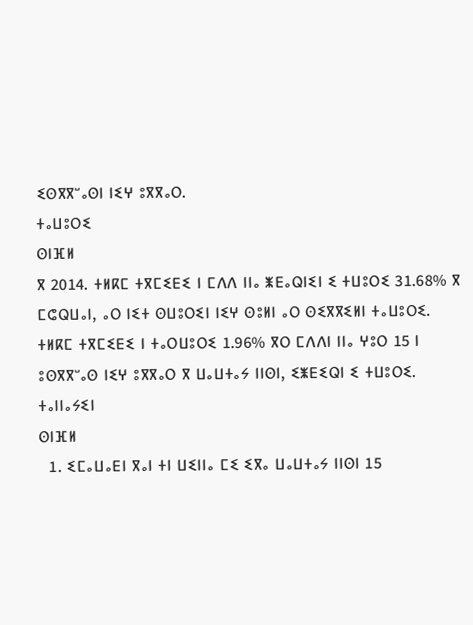ⵉⵙⴳⴳⵯⴰⵙⵏ ⵏⵉⵖ ⵓⴳⴳⴰⵔ.
ⵜⴰⵡⵓⵔⵉ
ⵙⵏⴼⵍ
ⴳ 2014. ⵜⵍⴽⵎ ⵜⴳⵎⵉⴹⵉ ⵏ ⵎⴷⴷ ⵏⵏⴰ ⵥⴹⴰⵕⵏⵉⵏ ⵉ ⵜⵡⵓⵔⵉ 31.68% ⴳ ⵎⵛⵕⵡⴰⵏ, ⴰⵔ ⵏⵉⵜ ⵙⵡⵓⵔⵉⵏ ⵏⵉⵖ ⵙⵓⵍⵏ ⴰⵔ ⵙⵉⴳⴳⵉⵍⵏ ⵜⴰⵡⵓⵔⵉ. ⵜⵍⴽⵎ ⵜⴳⵎⵉⴹⵉ ⵏ ⵜⴰⵔⵡⵓⵔⵉ 1.96% ⴳⵔ ⵎⴷⴷⵏ ⵏⵏⴰ ⵖⵓⵔ 15 ⵏ ⵓⵙⴳⴳⵯⴰⵙ ⵏⵉⵖ ⵓⴳⴳⴰⵔ ⴳ ⵡⴰⵡⵜⴰⵢ ⵏⵏⵙⵏ, ⵉⵥⴹⵉⵕⵏ ⵉ ⵜⵡⵓⵔⵉ.
ⵜⴰⵏⵏⴰⵢⵉⵏ
ⵙⵏⴼⵍ
  1. ⵉⵎⴰⵡⴰⴹⵏ ⴳⴰⵏ ⵜⵏ ⵡⵉⵏⵏⴰ ⵎⵉ ⵉⴳⴰ ⵡⴰⵡⵜⴰⵢ ⵏⵏⵙⵏ 15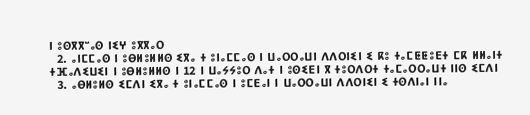ⵏ ⵓⵙⴳⴳⵯⴰⵙ ⵏⵉⵖ ⵓⴳⴳⴰⵔ
  2. ⴰⵏⵎⵎⴰⵙ ⵏ ⵓⴱⵍⵓⵍⵍⵙ ⵉⴳⴰ ⵜ ⵓⵏⴰⵎⵎⴰⵙ ⵏ ⵡⴰⵔⵔⴰⵡⵏ ⴷⴷⵔⵏⵉⵏ ⵉ ⴽⵓ ⵜⴰⵎⵟⵟⵓⴹⵜ ⵎⴽ ⵍⵍⴰⵏⵜ ⵜⴼⴰⴷⵉⵡⵉⵏ ⵏ ⵓⴱⵍⵓⵍⵍⵙ ⵏ 12 ⵏ ⵡⴰⵢⵢⵓⵔ ⴷⴰⵜ ⵏ ⵓⵙⵉⴹⵏ ⴳ ⵜⵓⵔⴷⵔⵜ ⵜⴰⵎⴰⵔⵔⴰⵡⵜ ⵏⵏⵙ ⵉⵎⴷⵏ
  3. ⴰⴱⵍⵓⵍⵙ ⵉⵎⴷⵏ ⵉⴳⴰ ⵜ ⵓⵏⴰⵎⵎⴰⵙ ⵏ ⵓⵎⴹⴰⵏ ⵏ ⵡⴰⵔⵔⴰⵡⵏ ⴷⴷⵔⵏⵉⵏ ⵉ ⵜⵙⴷⵏⴰⵏ ⵏⵏⴰ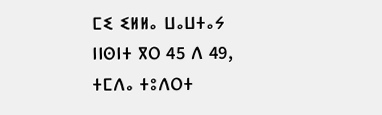ⵎⵉ ⵉⵍⵍⴰ ⵡⴰⵡⵜⴰⵢ ⵏⵏⵙⵏⵜ ⴳⵔ 45 ⴷ 49, ⵜⵎⴷⴰ ⵜⵓⴷⵔⵜ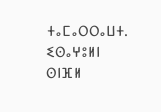ⵜⴰⵎⴰⵔⵔⴰⵡⵜ.
ⵉⵙⴰⵖⵓⵍⵏ
ⵙⵏⴼⵍ